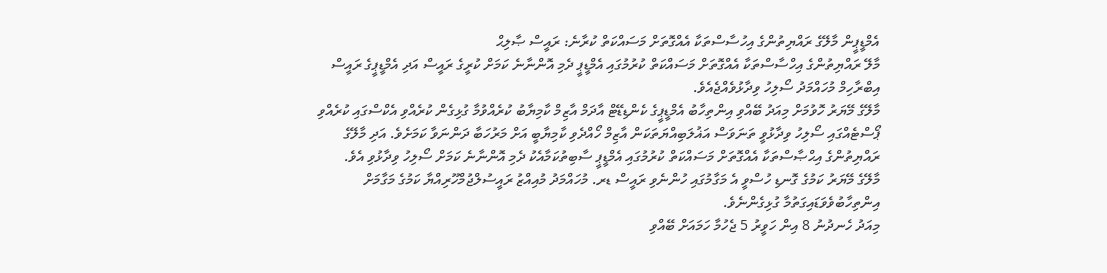އެމްޑީޕީން މާލޭގެ ރައްޔިތުންގެ އިހުސާސްތަކާ އެއްގޮތަށް މަސައްކަތް ކުރާނެ: ރައީސް ޞާލިޙް
މާލޭ ރައްޔިތުންގެ އިހްސާސްތަކާ އެއްގޮތަށް މަސައްކަތް ކުރުމުގައި އެމްޑީޕީ ދެމި އޮންނާނެ ކަމަށް ކުރީގެ ރައީސް އަދި އެމްޑީޕީގެ ރައީސް އިބްރާހިމް މުހައްމަދު ސޯލިހު ވިދާޅުވެއްޖެއެވެ.
މާލޭގެ މޭޔަރު ހޮވުމަށް މިއަދު ބޭއްވި އިންތިހާބު އެމްޑީޕީގެ ކެންޑިޑޭޓް އާދަމް އާޒިމް ކާމިޔާބު ކުރެއްވުމާ ގުޅިގެން ކުރެއްވި އެކްސްގައި ކުރެއްވި ޕޯސްޓެއްގައި ސޯލިހު ވިދާޅުވީ ތަނަވަސް އަޣުލަބިއްޔަތަކަން އާޒިމް ހޯއްދެވި ކާމިޔާބީ އަށް މަރުހަބާ ދަންނަވާ ކަމަށެވެ. އަދި މާލޭގެ ރައްޔިތުންގެ އިޙްޞާސްތަކާ އެއްގޮތަށް މަސައްކަތް ކުރުމުގައި އެމްޑީޕީ ސާބިތުކަމާއެކު ދެމި އޮންނާނެ ކަމަށް ސޯލިހު ވިދާޅުވި އެވެ.
މާލޭގެ މޭޔަރު ކަމުގެ ގޮނޑި ހުސްވީ އެ މަގާމުގައި ހުންނެވި ރައީސް ޑރ. މުހައްމަދު މުއިއްޒު ރައީސުލްޖުމްހޫރިއްޔާ ކަމުގެ މަގާމަށް އިންތިހާބުވެވަޑައިގަތުމާ ގުޅިގެންނެވެ.
މިއަދު ހެނދުނު 8 އިން ހަވީރު 5 ޖެހުމާ ހަމައަށް ބޭއްވި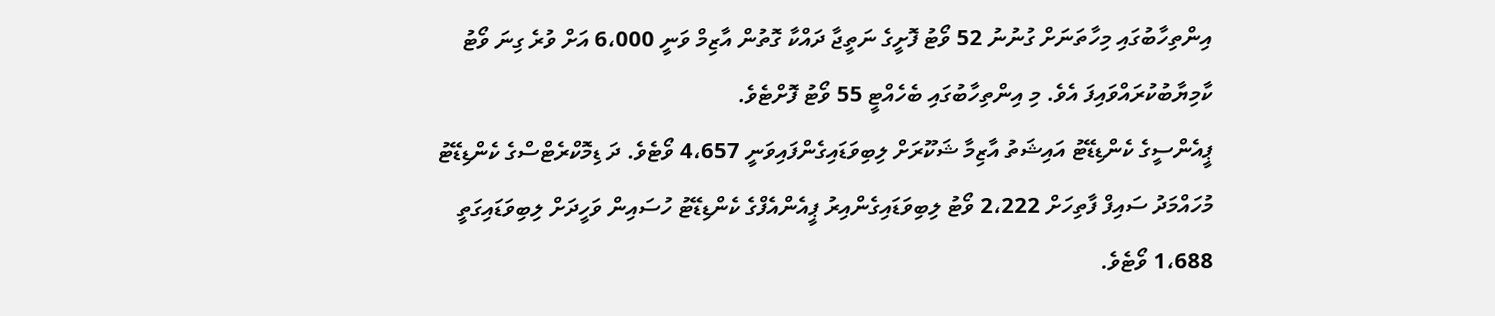އިންތިހާބުގައި މިހާތަނަށް ގުނުނު 52 ވޯޓު ފޮށީގެ ނަތީޖާ ދައްކާ ގޮތުން އާޒިމް ވަނީ 6،000 އަށް ވުރެ ގިނަ ވޯޓު ކާމިޔާބުކުރައްވައިފަ އެވެ. މި އިންތިހާބުގައި ބެހެއްޓީ 55 ވޯޓު ފޮށްޓެވެ.
ޕީއެންސީގެ ކެންޑިޑޭޓު އައިޝަތު އާޒިމާ ޝަކޫރަށް ލިބިވަޑައިގެންފައިވަނީ 4،657 ވޯޓެވެ. ދަ ޑިމޮކްރެޓްސްގެ ކެންޑިޑޭޓު މުހައްމަދު ސައިފް ފާތިހަށް 2،222 ވޯޓު ލިބިވަޑައިގެންއިރު ޕީއެންއެފްގެ ކެންޑިޑޭޓު ހުސައިން ވަހީދަށް ލިބިވަޑައިގަތީ 1،688 ވޯޓެވެ.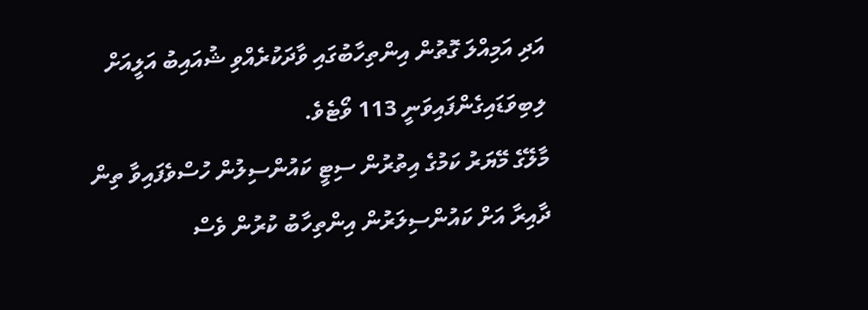އަދި އަމިއްލަ ގޮތުން އިންތިހާބުގައި ވާދަކުރެއްވި ޝުއައިބު އަލީއަށް ލިބިވަޑައިގެންފައިވަނީ 113 ވޯޓެވެ.
މާލޭގެ މޭޔަރު ކަމުގެ އިތުރުން ސިޓީ ކައުންސިލުން ހުސްވެފައިވާ ތިން ދާއިރާ އަށް ކައުންސިލަރުން އިންތިހާބު ކުރުން ވެސް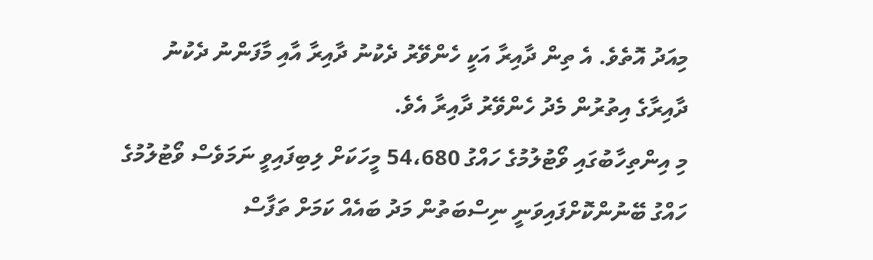މިއަދު އޮތެވެ. އެ ތިން ދާއިރާ އަކީ ހެންވޭރު ދެކުނު ދާއިރާ އާއި މާފަންނު ދެކުނު ދާއިރާގެ އިތުރުން މެދު ހެންވޭރު ދާއިރާ އެވެ.
މި އިންތިހާބުގައި ވޯޓުލުމުގެ ހައްގު 54،680 މީހަކަށް ލިބިފައިވީ ނަމަވެސް ވޯޓުލުމުގެ ހައްގު ބޭނުންކޮށްފައިވަނީ ނިސްބަތުން މަދު ބައެއް ކަމަށް ތަފާސް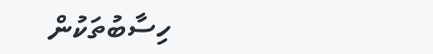ހިސާބުތަކުން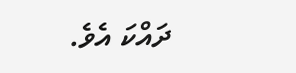ދައްކަ އެވެ.